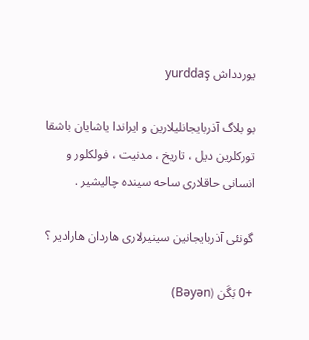یوردداش yurddaş

بو بلاگ آذربایجانلیلارین و ایراندا یاشایان باشقا تورکلرین دیل ، تاریخ ، مدنیت ، فولکلور و انسانی حاقلاری ساحه سینده چالیشیر .

گونئی آذربایجانین سینیرلاری هاردان هارادیر ؟

+0 بَگَن (Bəyən)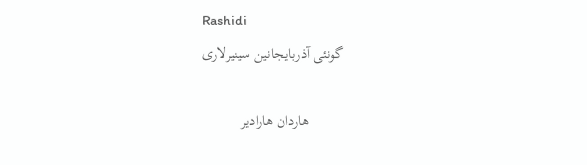Rashidi
                                        گونئی آذربایجانین سینیرلاری

                                                 هاردان هارادیر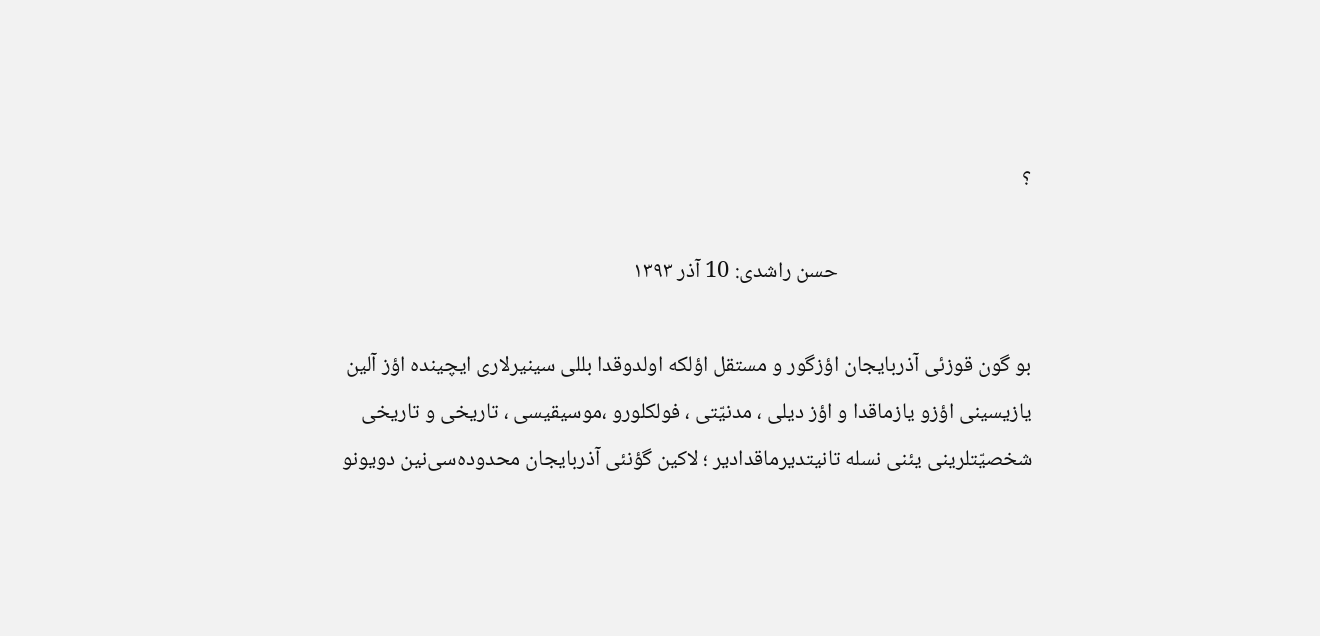؟

                                        حسن راشدی: 10 آذر ۱۳۹۳

بو گون قوزئی آذربایجان اؤزگور و مستقل اؤلکه اولدوقدا بللی سینیرلاری ایچینده اؤز آلین یازیسینی اؤزو یازماقدا و اؤز دیلی ، مدنیّتی ، فولکلورو ،موسیقیسی ، تاریخی و تاریخی شخصیّتلرینی یئنی نسله تانیتدیرماقدادیر ؛ لاکین گؤنئی آذربایجان محدوده‌سی‌نین دویونو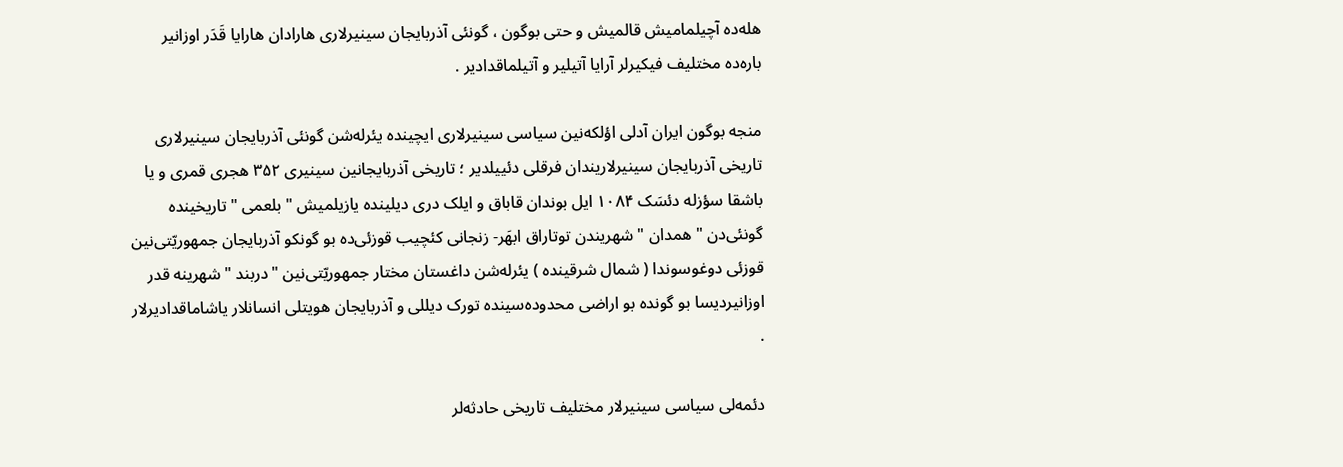هله‌ده آچیلمامیش قالمیش و حتی بوگون ، گونئی آذربایجان سینیرلاری هارادان هارایا قَدَر اوزانیر باره‌ده مختلیف فیکیرلر آرایا آتیلیر و آتیلماقدادیر .

منجه بوگون ایران آدلی اؤلکه‌نین سیاسی سینیرلاری ایچینده یئرله‌شن گونئی آذربایجان سینیرلاری تاریخی آذربایجان سینیرلاریندان فرقلی دئییلدیر ؛ تاریخی آذربایجانین سینیری ۳۵۲ هجری قمری و یا باشقا سؤزله دئسَک ۱۰۸۴ ایل بوندان قاباق و ایلک دری دیلینده یازیلمیش " بلعمی " تاریخینده گونئی‌دن " همدان " شهریندن توتاراق ابهَر- زنجانی کئچیب قوزئی‌ده بو گونکو آذربایجان جمهوریّتی‌نین قوزئی دوغوسوندا ( شمال شرقینده ) یئرله‌شن داغستان مختار جمهوریّتی‌نین "دربند " شهرینه قدر اوزانیردیسا بو گونده بو اراضی محدوده‌سینده تورک دیللی و آذربایجان هویتلی انسانلار یاشاماقدادیرلار .

دئمه‌لی سیاسی سینیرلار مختلیف تاریخی حادثه‌لر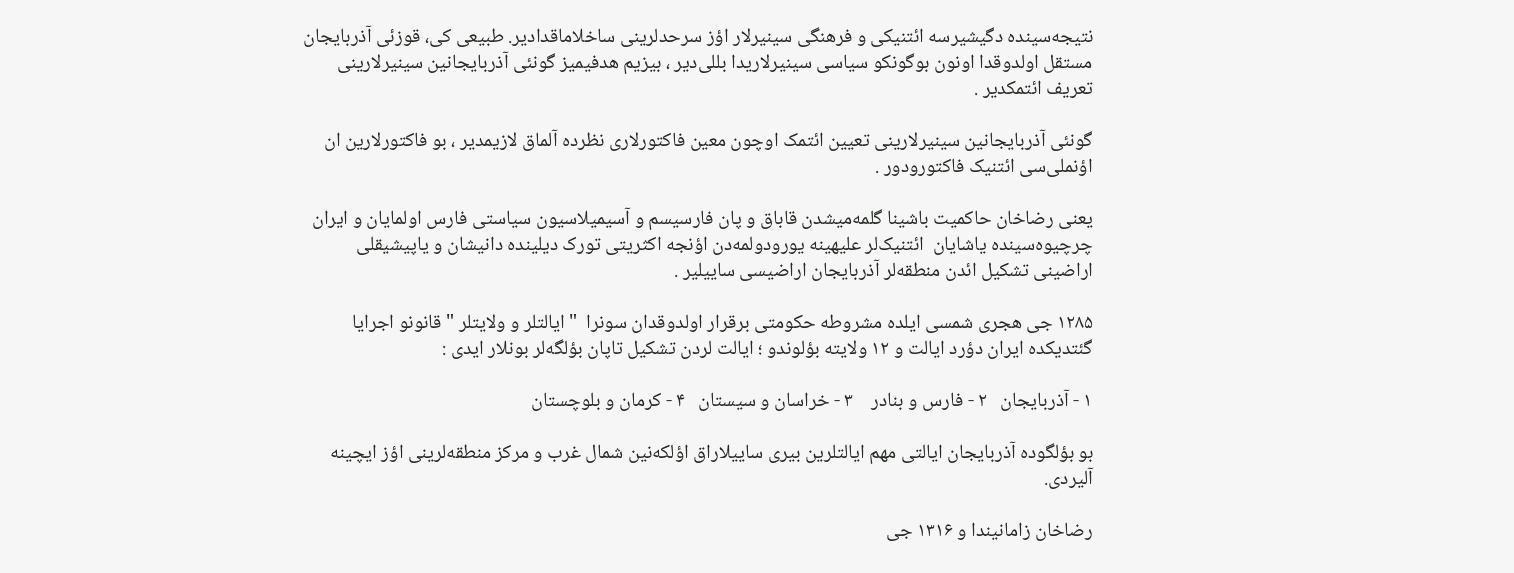نتیجه‌سینده دگیشیرسه ائتنیکی و فرهنگی سینیرلار اؤز سرحدلرینی ساخلاماقدادیر. طبیعی کی، قوزئی آذربایجان مستقل اولدوقدا اونون بوگونکو سیاسی سینیرلاریدا بللی‌دیر ، بیزیم هدفیمیز گونئی آذربایجانین سینیرلارینی تعریف ائتمکدیر .

گونئی آذربایجانین سینیرلارینی تعیین ائتمک اوچون معین فاکتورلاری نظرده آلماق لازیمدیر ، بو فاکتورلارین ان اؤنملی‌سی ائتنیک فاکتورودور .

یعنی رضاخان حاکمیت باشینا گلمه‌میشدن قاباق و پان فارسیسم و آسیمیلاسیون سیاستی فارس اولمایان و ایران چرچیوه‌سینده یاشایان  ائتنیک‌لر علیهینه یورودولمه‌دن اؤنجه اکثریتی تورک دیلینده دانیشان و یاپیشیقلی اراضینی تشکیل ائدن منطقه‌لر آذربایجان اراضیسی ساییلیر .

۱۲۸۵ جی هجری شمسی ایلده مشروطه حکومتی برقرار اولدوقدان سونرا  " ایالتلر و ولایتلر " قانونو اجرایا گئتدیکده ایران دؤرد ایالت و ۱۲ ولایته بؤلوندو ؛ ایالت لردن تشکیل تاپان بؤلگه‌لر بونلار ایدی :

۱ - آذربایجان   ۲ - فارس و بنادر    ۳ - خراسان و سیستان   ۴ - کرمان و بلوچستان

بو بؤلگوده آذربایجان ایالتی مهم ایالتلرین بیری ساییلاراق اؤلکه‌نین شمال غرب و مرکز منطقه‌لرینی اؤز ایچینه آلیردی.

رضاخان زامانیندا و ۱۳۱۶ جی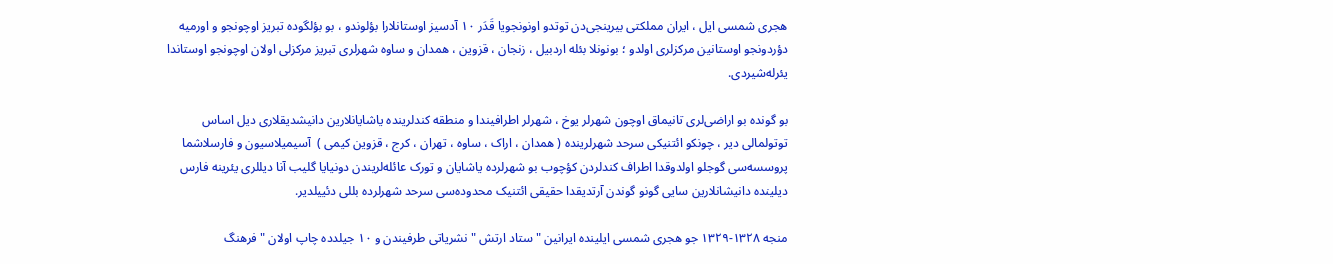هجری شمسی ایل ، ایران مملکتی بیرینجی‌دن توتدو اونونجویا قَدَر ۱۰ آدسیز اوستانلارا بؤلوندو ، بو بؤلگوده تبریز اوچونجو و اورمیه دؤردونجو اوستانین مرکزلری اولدو ؛ بونونلا بئله اردبیل ، زنجان ، قزوین ، همدان و ساوه شهرلری تبریز مرکزلی اولان اوچونجو اوستاندا یئرله‌شیردی.

بو گونده بو اراضی‌لری تانیماق اوچون شهرلر یوخ ، شهرلر اطرافیندا و منطقه کندلرینده یاشایانلارین دانیشدیقلاری دیل اساس توتولمالی دیر ، چونکو ائتنیکی سرحد شهرلرینده ( همدان ، اراک ، ساوه ، تهران ، کرج ، قزوین کیمی )  آسیمیلاسیون و فارسلاشما پروسسه‌سی گوجلو اولدوقدا اطراف کندلردن کؤچوب بو شهرلرده یاشایان و تورک عائله‌لریندن دونیایا گلیب آنا دیللری یئرینه فارس دیلینده دانیشانلارین سایی گونو گوندن آرتدیقدا حقیقی ائتنیک محدوده‌سی سرحد شهرلرده بللی دئییلدیر.

منجه ۱۳۲۸-۱۳۲۹ جو هجری شمسی ایلینده ایرانین " ستاد ارتش " نشریاتی طرفیندن و ۱۰ جیلدده چاپ اولان " فرهنگ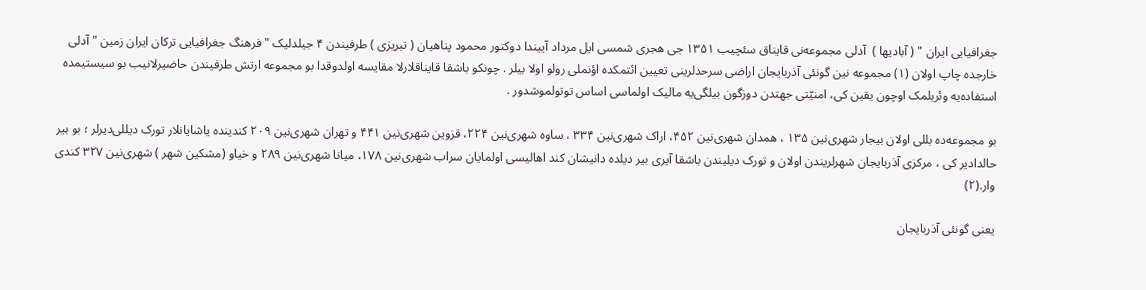جغرافیایی ایران " ( آبادیها )  آدلی مجموعه‌نی قایناق سئچیب ۱۳۵۱ جی هجری شمسی ایل مرداد آییندا دوکتور محمود پناهیان ( تبریزی ) طرفیندن ۴ جیلدلیک " فرهنگ جغرافیایی ترکان ایران زمین " آدلی خارجده چاپ اولان (۱) مجموعه نین گونئی آذربایجان اراضی سرحدلرینی تعیین ائتمکده اؤنملی رولو اولا بیلر . چونکو باشقا قایناقلارلا مقایسه اولدوقدا بو مجموعه ارتش طرفیندن حاضیرلانیب بو سیستیمده استفاده‌یه وئریلمک اوچون یقین کی، امنیّتی جهتدن دوزگون بیلگی‌یه مالیک اولماسی اساس توتولموشدور .

بو مجموعه‌ده بللی اولان بیجار شهری‌نین ۱۳۵ ، همدان شهری‌نین ۴۵۲، اراک شهری‌نین ۳۳۴ ، ساوه شهری‌نین ۲۲۴، قزوین شهری‌نین ۴۴۱ و تهران شهری‌نین ۲۰۹ کندینده یاشایانلار تورک دیللی‌دیرلر ؛ بو بیر حالدادیر کی ، مرکزی آذربایجان شهرلریندن اولان و تورک دیلیندن باشقا آیری بیر دیلده دانیشان کند اهالیسی اولمایان سراب شهری‌نین ۱۷۸، میانا شهری‌نین ۲۸۹ و خیاو (مشکین شهر ) شهری‌نین ۳۲۷ کندی وار.(۲)

یعنی گونئی آذربایجان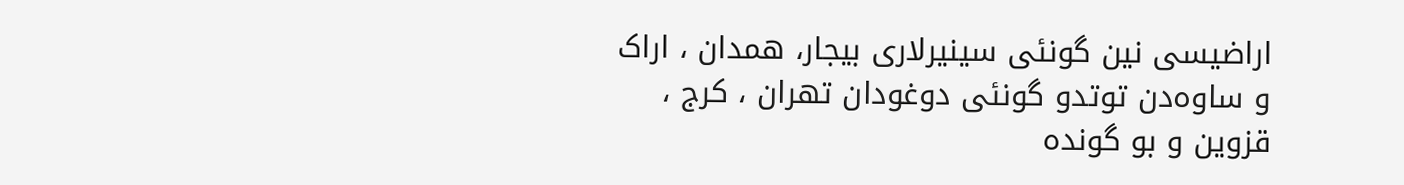اراضیسی نین گونئی سینیرلاری بیجار، همدان ، اراک و ساوه‌دن توتدو گونئی دوغودان تهران ، کرج ، قزوین و بو گونده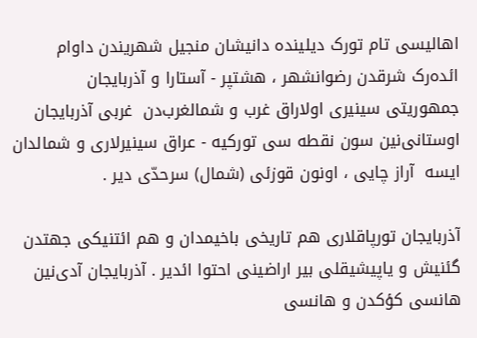اهالیسی تام تورک دیلینده دانیشان منجیل شهریندن داوام ائده‌رک شرقدن رضوانشهر ، هشتپر - آستارا و آذربایجان جمهوریتی سینیری اولاراق غرب و شمالغرب‌دن  غربی آذربایجان اوستانی‌نین سون نقطه سی تورکیه - عراق سینیرلاری و شمالدان ایسه  آراز چایی ، اونون قوزئی (شمال) سرحدّی دیر .

آذربایجان تورپاقلاری هم تاریخی باخیمدان و هم ائتنیکی جهتدن گئنیش و یاپیشیقلی بیر اراضینی احتوا ائدیر . آذربایجان آدی‌نین هانسی کؤکدن و هانسی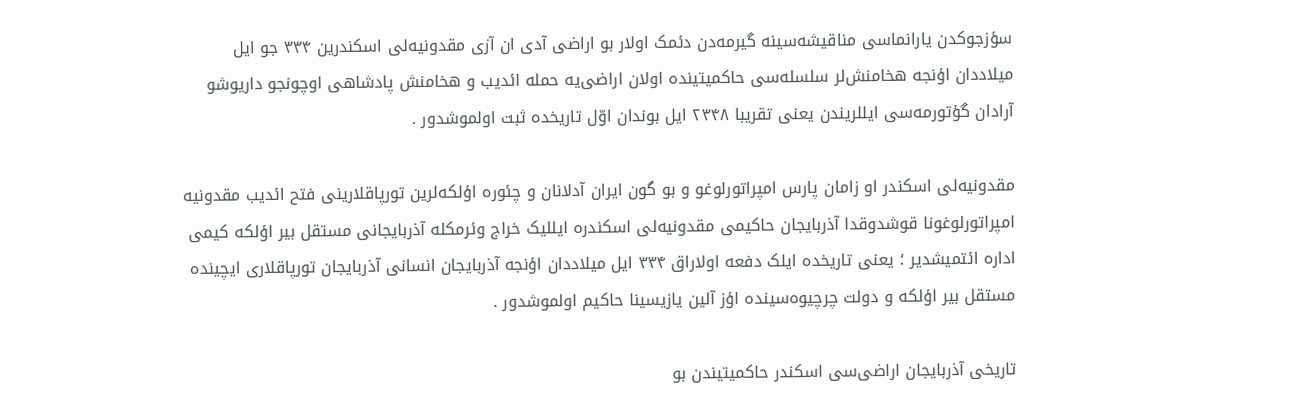سؤزجوکدن یارانماسی مناقیشه‌سینه گیرمه‌دن دئمک اولار بو اراضی آدی ان آزی مقدونیه‌لی اسکندرین ۳۳۴ جو ایل میلاددان اؤنجه هخامنش‌لر سلسله‌سی حاکمیتینده اولان اراضی‌یه حمله ائدیب و هخامنش پادشاهی اوچونجو داریوشو آرادان گؤتورمه‌سی ایللریندن یعنی تقریبا ۲۳۴۸ ایل بوندان اوّل تاریخده ثبت اولموشدور .

مقدونیه‌لی اسکندر او زامان پارس امپراتورلوغو و بو گون ایران آدلانان و چئوره اؤلکه‌لرین تورپاقلارینی فتح ائدیب مقدونیه امپراتورلوغونا قوشدوقدا آذربایجان حاکیمی مقدونیه‌لی اسکندره ایللیک خراج وئرمکله آذربایجانی مستقل بیر اؤلکه کیمی اداره ائتمیشدیر ؛ یعنی تاریخده ایلک دفعه اولاراق ۳۳۴ ایل میلاددان اؤنجه آذربایجان انسانی آذربایجان تورپاقلاری ایچینده مستقل بیر اؤلکه و دولت چرچیوه‌سینده اؤز آلین یازیسینا حاکیم اولموشدور .

تاریخی آذربایجان اراضی‌سی اسکندر حاکمیتیندن بو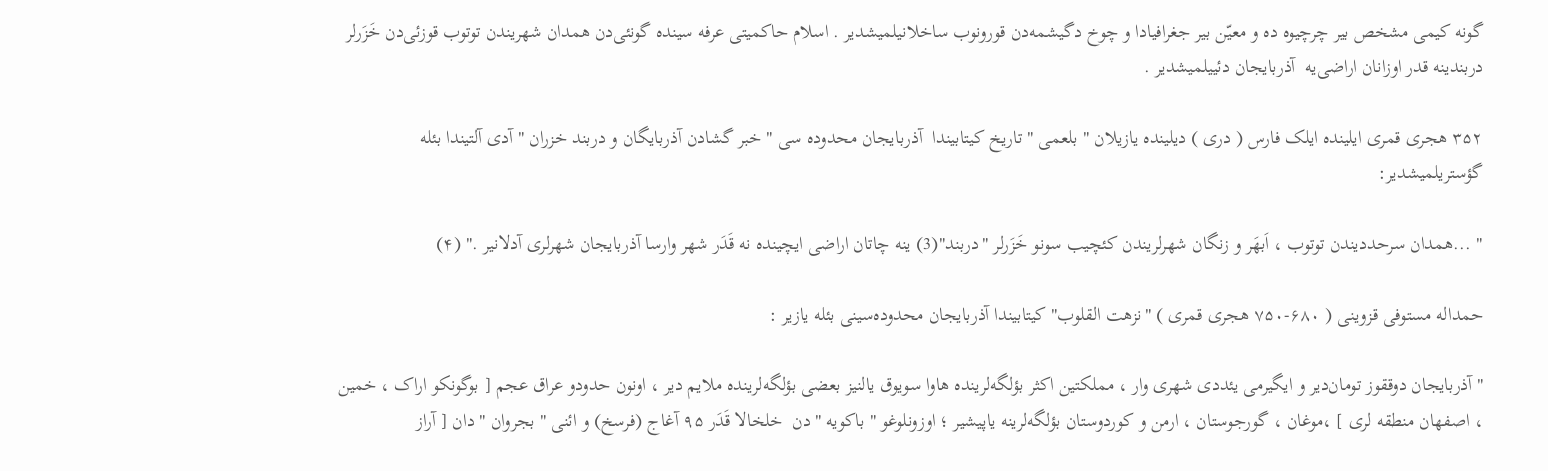گونه کیمی مشخص بیر چرچیوه ده و معیّن بیر جغرافیادا و چوخ دگیشمه‌دن قورونوب ساخلانیلمیشدیر . اسلام حاکمیتی عرفه سینده گونئی‌دن همدان شهریندن توتوب قوزئی‌دن خَزَرلر دربندینه قدر اوزانان اراضی‌یه  آذربایجان دئییلمیشدیر .

۳۵۲ هجری قمری ایلینده ایلک فارس ( دری ) دیلینده یازیلان " بلعمی " تاریخ کیتابیندا  آذربایجان محدوده سی " خبر گشادن آذربایگان و دربند خزران " آدی آلتیندا بئله گؤستریلمیشدیر:

" ...همدان سرحددیندن توتوب ، اَبهَر و زنگان شهرلریندن کئچیب سونو خَزَرلر "دربند"(3) ینه چاتان اراضی ایچینده نه قَدَر شهر وارسا آذربایجان شهرلری آدلانیر ." (۴)

حمداله مستوفی قزوینی ( ۶۸۰-۷۵۰ هجری قمری ) "نزهت القلوب" کیتابیندا آذربایجان محدوده‌سینی بئله یازیر :

" آذربایجان دوققوز تومان‌دیر و ایگیرمی یئددی شهری وار ، مملکتین اکثر بؤلگه‌لرینده هاوا سویوق یالنیز بعضی بؤلگه‌لرینده ملایم دیر ، اونون حدودو عراق عجم [ بوگونکو اراک ، خمین ، اصفهان منطقه لری ] ،موغان ، گورجوستان ، ارمن و کوردوستان بؤلگه‌لرینه یاپیشیر ؛ اوزونلوغو " باکویه "دن  خلخالا قَدَر ۹۵ آغاج (فرسخ) و ائنی " بجروان " دان [ آراز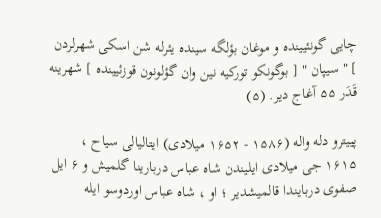چایی گونئیینده و موغان بؤلگه سینده یئرله شن اسکی شهرلردن ] " سیپان " [ بوگونکو تورکیه نین وان گؤلونون قوزئیینده ] شهرینه قَدَر ۵۵ آغاج دیر. (۵)

پییترو دله واله (۱۵۸۶ - ۱۶۵۲ میلادی) ایتالیالی سیاح ، ۱۶۱۵ جی میلادی ایلیندن شاه عباس دربارینا گلمیش و ۶ ایل صفوی دربایندا قالمیشدیر ؛ او ، شاه عباس اوردوسو ایله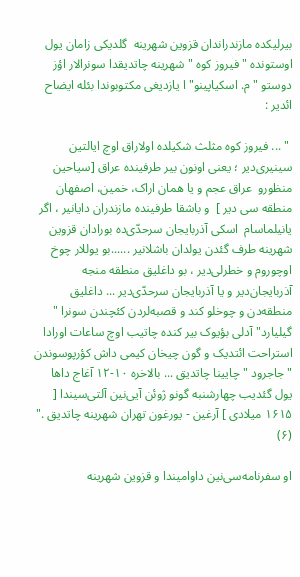بیرلیکده مازندراندان قزوین شهرینه  گلدیکی زامان یول اوستونده " فیروز کوه " شهرینه چاتدیقدا سونرالار اؤز دوستو " م. اسکیاپینو"ا یازدیغی مکتوبوندا بئله ایضاح ائدیر :

 " ... فیروز کوه مثلث شکیلده اولاراق اوچ ایالتین سینیری‌دیر ؛ یعنی اونون بیر طرفینده عراق [سیاحین منظورو  عراق عجم و یا همان اراک، خمین، اصفهان منطقه سی دیر ]  و باشقا طرفینده مازندران دایانیر ، اگر یانیلماسام  اسکی آذربایجان سرحدّی‌ده بورادان قزوین شهرینه طرف گئدن یولدان باشلانیر ......بو یوللار چوخ اوچوروم و خطرلی‌دیر ، بو داغلیق منطقه منجه آذربایجان‌دیر و یا آذربایجان سرحدّی‌دیر ... داغلیق منطقه‌دن و چوخلو کند و قصبه‌لردن کئچندن سونرا " گیلیارد" آدلی بؤیوک بیر کنده چاتیب اوچ ساعات اورادا استراحت ائتدیک و گون چیخان کیمی داش کؤرپوسوندن " جاجرود " چایینا چاتدیق ... بالاخره ۱۰-۱۲ آغاج داها یول گئدیب چهارشنبه گونو ژوئن آیی‌نین آلتی‌سیندا [ ۱۶۱۵ میلادی ] آرغین - یورغون تهران شهرینه چاتدیق ." (۶)

او سفرنامه‌سی‌نین داوامیندا و قزوین شهرینه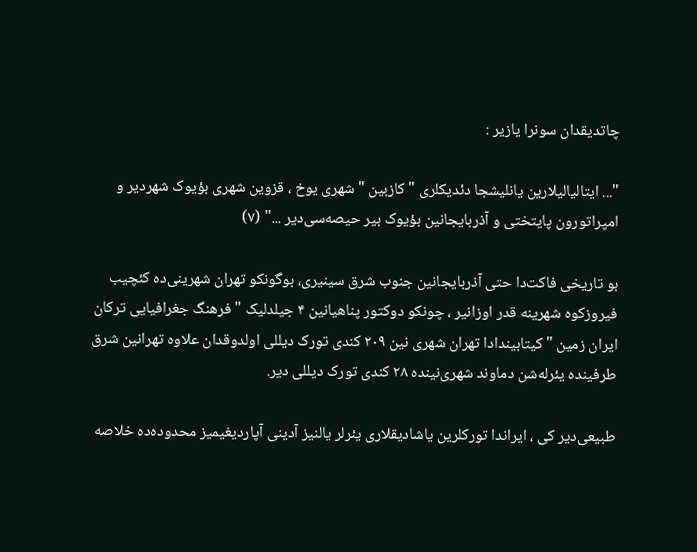چاتدیقدان سونرا یازیر :

"... ایتالیالیلارین یانلیشجا دئدیکلری " کازبین " شهری یوخ ، قزوین شهری بؤیوک شهردیر و امپراتورون پایتختی و آذربایجانین بؤیوک بیر حیصه‌سی‌دیر ..." (۷)

بو تاریخی فاکت‌دا حتی آذربایجانین جنوب شرق سینیری، بوگونکو تهران شهرینی‌ده کئچیب فیروزکوه شهرینه قدر اوزانیر ، چونکو دوکتور پناهیانین ۴ جیلدلیک " فرهنگ جغرافیایی ترکان ایران زمین " کیتابیندادا تهران شهری نین ۲۰۹ کندی تورک دیللی اولدوقدان علاوه تهرانین شرق طرفینده یئرله‌شن دماوند شهری‌نینده ۲۸ کندی تورک دیللی دیر.

طبیعی‌دیر کی ، ایراندا تورکلرین یاشادیقلاری یئرلر یالنیز آدینی آپاردیغیمیز محدوده‌ده خلاصه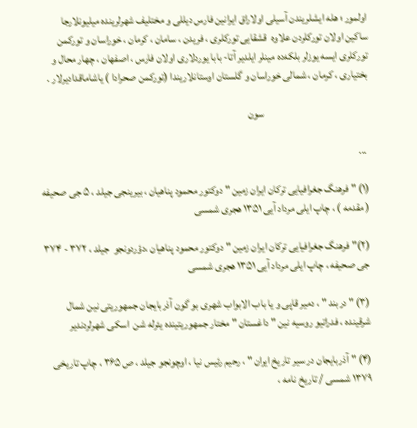اولمور ؛ هله ایشلریندن آسیلی اولاراق ایرانین فارس دیللی و مختلیف شهرلرینده میلیونلارجا ساکین اولان تورکلردن علاوه  قشقایی تورکلری ، فریدن ، سامان ، کرمان ، خوراسان و تورکمن تورکلری ایسه یوزلر بلکه‌ده مینلر ایلدیر آتا- بابا یوردلاری اولان فارس ، اصفهان ، چهار محال و بختیاری ، کرمان ، شمالی خوراسان و گلستان اوستانلاریندا (تورکمن صحرادا ) یاشاماقدادیرلار .

                                                 سون

 ...

(۱) "فرهنگ جغرافیایی ترکان ایران زمین " دوکتور محمود پناهیان ، بیرینجی جیلد ، ۵ جی صحیفه ( مقدمه ) ، چاپ ایلی مرداد آیی ۱۳۵۱ هجری شمسی

(۲)"فرهنگ جغرافیایی ترکان ایران زمین " دوکتور محمود پناهیان ،دؤردونجو  جیلد ، ۳۷۲ - ۳۷۴ جی صحیفه ، چاپ ایلی مرداد آیی ۱۳۵۱ هجری شمسی

(۳) " دربند " ، دمیر قاپی و یا باب الابواب شهری بو گون آذربایجان جمهوریتی نین شمال شرقینده ، فدراتیو روسیه نین " داغستان " مختار جمهوریتینده یئرله شن  اسکی شهرلردندیر

(۴) " آذربایجان در سیر تاریخ ایران " ، رحیم رئیس نیا ، اوچونجو جیلد ، ص ۳۶۵ ، چاپ تاریخی ۱۳۷۹ شمسی / تاریخ نامه ،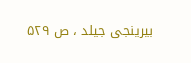بیرینجی جیلد ، ص ۵۲۹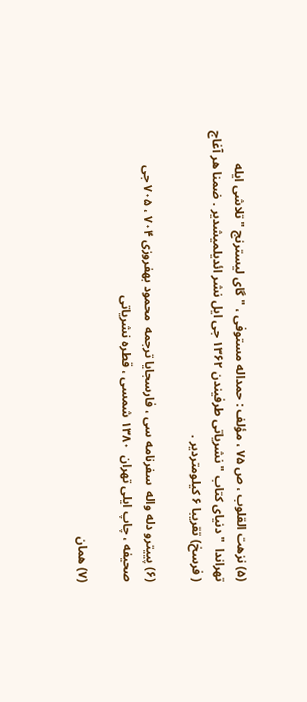(۵) نزهت القلوب ، ص ۷۵ ، مؤلف : حمداله مستوفی ، " گای لیسترنج " تلاشی ایله تهراندا  " دنیای کتاب " نشریاتی طرفیندن ۱۳۶۲ جی ایل نشر ائدیلمیشدیر . ضمنا هر آغاج ( فرسخ) تقریبا ۶ کیلومتردیر .

(۶) پییترو دله واله  سفرنامه سی ، فارسجایا ترجمه  محمود بهفروزی ۷۰۴ ، ۷۰۵ جی صحیفه ، چاپ ایلی تهران  ۱۳۸۰ شمسی ، قطره نشریاتی

(۷) همان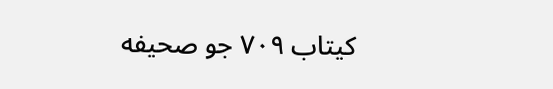کیتاب ۷۰۹ جو صحیفه